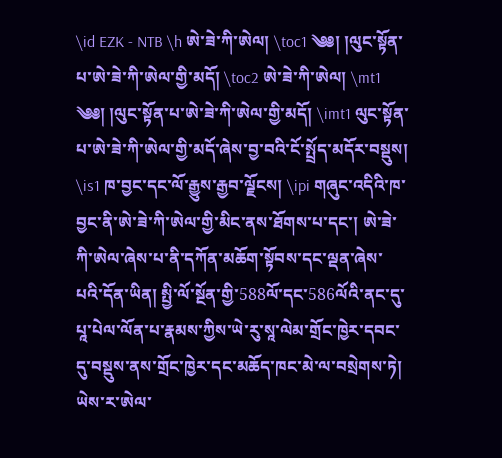\id EZK - NTB \h ཨེ་ཟེ་ཀི་ཨེལ། \toc1 ༄༅། །ལུང་སྟོན་པ་ཨེ་ཟེ་ཀི་ཨེལ་གྱི་མདོ། \toc2 ཨེ་ཟེ་ཀི་ཨེལ། \mt1 ༄༅། །ལུང་སྟོན་པ་ཨེ་ཟེ་ཀི་ཨེལ་གྱི་མདོ། \imt1 ལུང་སྟོན་པ་ཨེ་ཟེ་ཀི་ཨེལ་གྱི་མདོ་ཞེས་བྱ་བའི་ངོ་སྤྲོད་མདོར་བསྡུས། \is1 ཁ་བྱང་དང་ལོ་རྒྱུས་རྒྱབ་ལྗོངས། \ipi གཞུང་འདིའི་ཁ་བྱང་ནི་ཨེ་ཟེ་ཀི་ཨེལ་གྱི་མིང་ནས་ཐོགས་པ་དང་། ཨེ་ཟེ་ཀི་ཨེལ་ཞེས་པ་ནི་དཀོན་མཆོག་སྟོབས་དང་ལྡན་ཞེས་པའི་དོན་ཡིན། སྤྱི་ལོ་སྔོན་གྱི་588ལོ་དང་586ལོའི་ནང་དུ་པཱ་པེལ་ལོན་པ་རྣམས་ཀྱིས་ཡེ་རུ་སཱ་ལེམ་གྲོང་ཁྱེར་དབང་དུ་བསྡུས་ནས་གྲོང་ཁྱེར་དང་མཆོད་ཁང་མེ་ལ་བསྲེགས་ཏེ། ཡེས་ར་ཨེལ་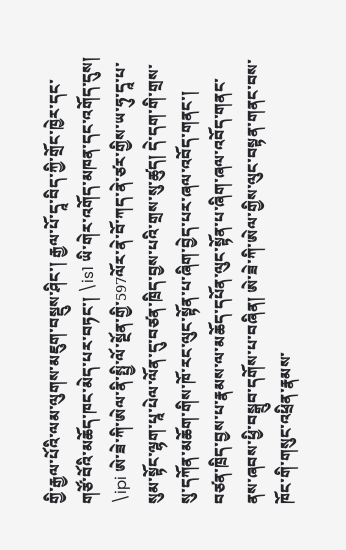གྱི་རྒྱལ་པོའི་ལམ་ལུགས་མཇུག་བསྡུས་ཤིང་། རྒྱལ་པོ་དཱ་བིད་ཀྱི་གྲོང་ཁྱེར་དང་གཙོ་བོའི་མཆོད་ཁང་མེད་པར་བཏང་། \is1 ཡི་གེར་འགོད་མཁན་དང་འགོད་དུས། \ipi ཨེ་ཟེ་ཀི་ཨེལ་ནི་སྤྱི་ལོ་སྔོན་གྱི་597ལོར་ནེ་བོ་ཀད་ནེ་ཙར་གྱིས་ཡ་ཧུ་དཱ་པ་སུམ་སྟོང་ལྷག་པཱ་པེལ་ལོན་དུ་བཙན་ཁྲིད་བྱས་པའི་གྲས་སུ་ཚུད། དེ་དག་གི་གྲས་སུ་དཀོན་མཆོག་གིས་ཁོ་རང་ལུང་སྟོན་པ་ཞིག་བྱེད་པར་ཞལ་འབོད་གནང་། བཙན་ཁྲིད་བྱས་པ་རྣམས་ལ་མཆོད་དཔོན་ལུང་སྟོན་པ་ཞིག་ཞལ་འབོད་གནང་ནས་ཞབས་ཕྱི་བསྒྲུབ་དགོས་པ་བཞིན། ཨེ་ཟེ་ཀི་ཨེལ་གྱིས་ལུང་བསྟན་གནང་བས་ཁོང་གི་གསུང་འཕྲིན་རྣམས་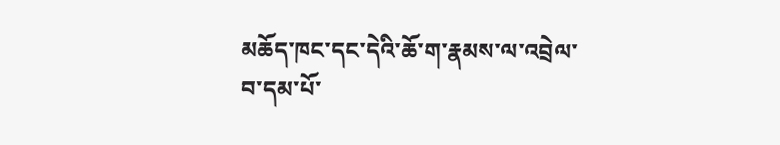མཆོད་ཁང་དང་དེའི་ཆོ་ག་རྣམས་ལ་འབྲེལ་བ་དམ་པོ་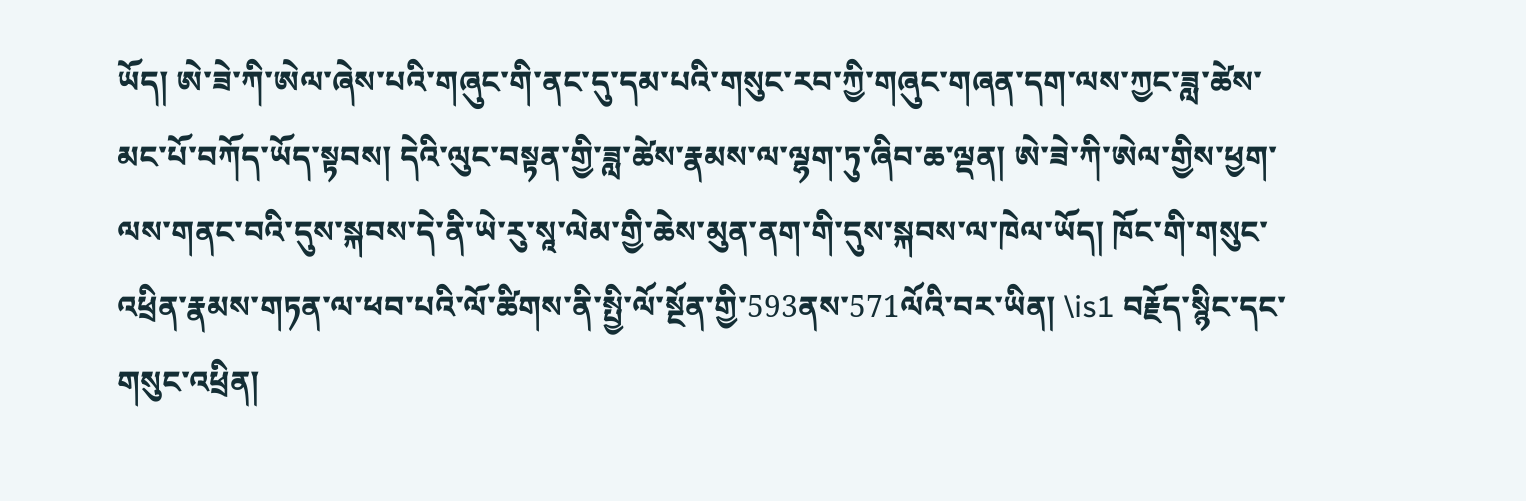ཡོད། ཨེ་ཟེ་ཀི་ཨེལ་ཞེས་པའི་གཞུང་གི་ནང་དུ་དམ་པའི་གསུང་རབ་ཀྱི་གཞུང་གཞན་དག་ལས་ཀྱང་ཟླ་ཚེས་མང་པོ་བཀོད་ཡོད་སྟབས། དེའི་ལུང་བསྟན་གྱི་ཟླ་ཚེས་རྣམས་ལ་ལྷག་ཏུ་ཞིབ་ཆ་ལྡན། ཨེ་ཟེ་ཀི་ཨེལ་གྱིས་ཕྱག་ལས་གནང་བའི་དུས་སྐབས་དེ་ནི་ཡེ་རུ་སཱ་ལེམ་གྱི་ཆེས་མུན་ནག་གི་དུས་སྐབས་ལ་ཁེལ་ཡོད། ཁོང་གི་གསུང་འཕྲིན་རྣམས་གཏན་ལ་ཕབ་པའི་ལོ་ཚིགས་ནི་སྤྱི་ལོ་སྔོན་གྱི་593ནས་571ལོའི་བར་ཡིན། \is1 བརྗོད་སྙིང་དང་གསུང་འཕྲིན།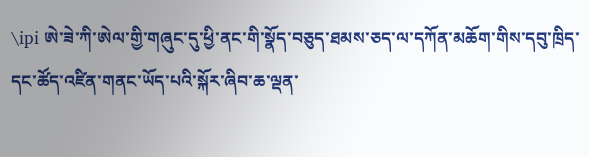\ipi ཨེ་ཟེ་ཀི་ཨེལ་གྱི་གཞུང་དུ་ཕྱི་ནང་གི་སྣོད་བཅུད་ཐམས་ཅད་ལ་དཀོན་མཆོག་གིས་དབུ་ཁྲིད་དང་ཚོད་འཛིན་གནང་ཡོད་པའི་སྐོར་ཞིབ་ཆ་ལྡན་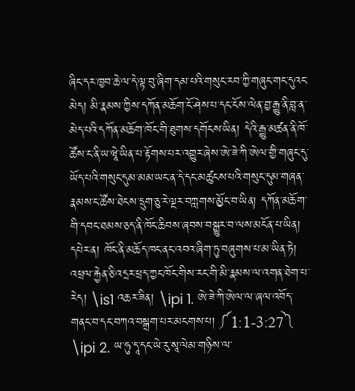ཞིང་དར་ཁྱབ་ཆེ་ལ་དེ་ལྟ་བུ་ཞིག་དམ་པའི་གསུང་རབ་ཀྱི་གཞུང་གང་དུའང་མེད། མི་རྣམས་ཀྱིས་དཀོན་མཆོག་ངོ་ཤེས་པ་དང་ངོས་ལེན་བྱ་རྒྱུ་ནི་བླ་ན་མེད་པའི་དཀོན་མཆོག་ཁོང་གི་ཐུགས་དགོངས་ཡིན། དེའི་རྒྱུ་མཚན་ནི་ཁོ་ཚོས་ང་ནི་ཡ་ཝཱེ་ཡིན་པ་རྟོགས་པར་འགྱུར་ཞེས་ཨེ་ཟེ་ཀི་ཨེལ་གྱི་གཞུང་དུ་ཡོད་པའི་གསུང་དུམ་མམ་ཡང་ན་དེ་དང་མཚུངས་པའི་གསུང་དུམ་གཞན་རྣམས་ང་ཚོས་ཐེངས་དྲུག་ཅུ་རེ་ལྔར་བཀླགས་མྱོང་བ་ཡིན། དཀོན་མཆོག་གི་དབང་ཐམས་ཅད་ནི་ཁོང་ཆིབས་ཞབས་བསྒྱུར་བ་ལས་མངོན་པ་ཡིན། དཔེར་ན། ཁོང་ནི་མཆོད་ཁང་ནང་འབའ་ཞིག་ཏུ་བཞུགས་པ་མ་ཡིན་ཏེ། འཕྲལ་རྐྱེན་ཅི་འདྲར་ཕྲད་ཀྱང་ཁོང་གིས་རང་གི་མི་རྣམས་ལ་འགན་ཐེག་པ་རེད། \is1 འཆར་ཟིན། \ipi 1. ཨེ་ཟེ་ཀི་ཨེལ་ལ་ཞལ་འབོད་གནང་བ་དང་བཀའ་བསྒྲག་པར་མངགས་པ། ༼1:1-3:27༽ \ipi 2. ཡ་ཧུ་དཱ་དང་ཡེ་རུ་སཱ་ལེམ་གཉིས་ལ་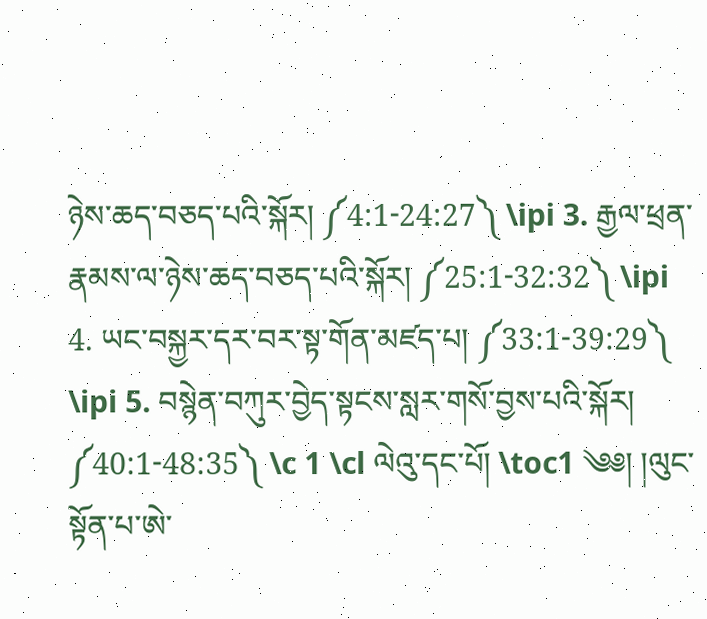ཉེས་ཆད་བཅད་པའི་སྐོར། ༼4:1-24:27༽ \ipi 3. རྒྱལ་ཕྲན་རྣམས་ལ་ཉེས་ཆད་བཅད་པའི་སྐོར། ༼25:1-32:32༽ \ipi 4. ཡང་བསྐྱར་དར་བར་སྟ་གོན་མཛད་པ། ༼33:1-39:29༽ \ipi 5. བསྙེན་བཀུར་བྱེད་སྟངས་སླར་གསོ་བྱས་པའི་སྐོར། ༼40:1-48:35༽ \c 1 \cl ལེའུ་དང་པོ། \toc1 ༄༅། །ལུང་སྟོན་པ་ཨེ་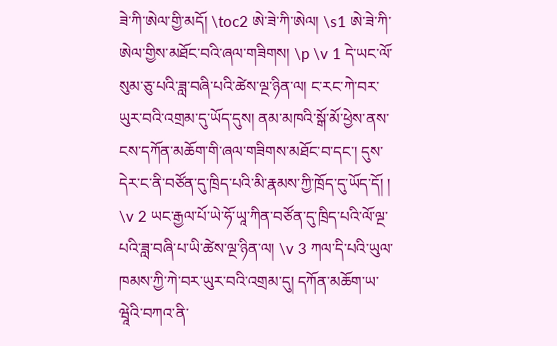ཟེ་ཀི་ཨེལ་གྱི་མདོ། \toc2 ཨེ་ཟེ་ཀི་ཨེལ། \s1 ཨེ་ཟེ་ཀི་ཨེལ་གྱིས་མཐོང་བའི་ཞལ་གཟིགས། \p \v 1 དེ་ཡང་ལོ་སུམ་ཅུ་པའི་ཟླ་བཞི་པའི་ཚེས་ལྔ་ཉིན་ལ། ང་རང་ཀེ་བར་ཡུར་བའི་འགྲམ་དུ་ཡོད་དུས། ནམ་མཁའི་སྒོ་མོ་ཕྱེས་ནས་ངས་དཀོན་མཆོག་གི་ཞལ་གཟིགས་མཐོང་བ་དང་། དུས་དེར་ང་ནི་བཙོན་དུ་ཁྲིད་པའི་མི་རྣམས་ཀྱི་ཁྲོད་དུ་ཡོད་དོ། ། \v 2 ཡང་རྒྱལ་པོ་ཡེ་ཧོ་ཡཱ་ཀིན་བཙོན་དུ་ཁྲིད་པའི་ལོ་ལྔ་པའི་ཟླ་བཞི་པ་ཡི་ཚེས་ལྔ་ཉིན་ལ། \v 3 ཀལ་དི་པའི་ཡུལ་ཁམས་ཀྱི་ཀེ་བར་ཡུར་བའི་འགྲམ་དུ། དཀོན་མཆོག་ཡ་ཝཱེའི་བཀའ་ནི་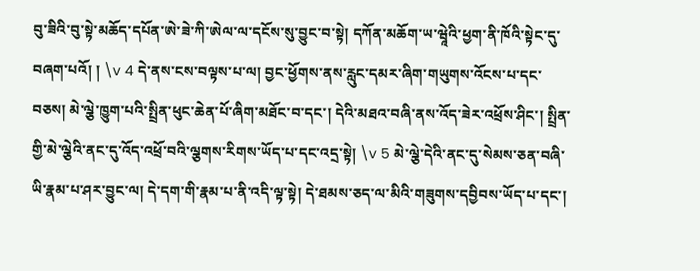བུ་ཟིའི་བུ་སྟེ་མཆོད་དཔོན་ཨེ་ཟེ་ཀི་ཨེལ་ལ་དངོས་སུ་བྱུང་བ་སྟེ། དཀོན་མཆོག་ཡ་ཝཱེའི་ཕྱག་ནི་ཁོའི་སྟེང་དུ་བཞག་པའོ། ། \v 4 དེ་ནས་ངས་བལྟས་པ་ལ། བྱང་ཕྱོགས་ནས་རླུང་དམར་ཞིག་གཡུགས་འོངས་པ་དང་བཅས། མེ་ལྕེ་ཁྱུག་པའི་སྤྲིན་ཕུང་ཆེན་པོ་ཞིག་མཐོང་བ་དང་། དེའི་མཐའ་བཞི་ནས་འོད་ཟེར་འཕྲོས་ཤིང་། སྤྲིན་གྱི་མེ་ལྕེའི་ནང་དུ་འོད་འཕྲོ་བའི་ལྕགས་རིགས་ཡོད་པ་དང་འདྲ་སྟེ། \v 5 མེ་ལྕེ་དེའི་ནང་དུ་སེམས་ཅན་བཞི་ཡི་རྣམ་པ་ཤར་བྱུང་ལ། དེ་དག་གི་རྣམ་པ་ནི་འདི་ལྟ་སྟེ། དེ་ཐམས་ཅད་ལ་མིའི་གཟུགས་དབྱིབས་ཡོད་པ་དང་།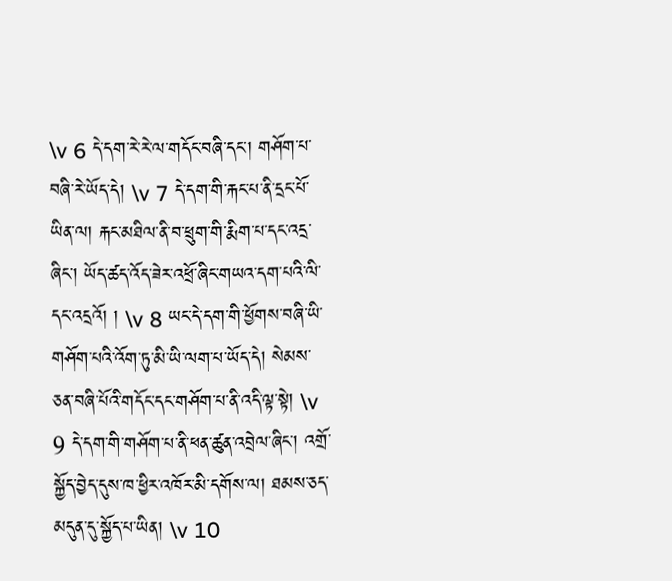\v 6 དེ་དག་རེ་རེ་ལ་གདོང་བཞི་དང་། གཤོག་པ་བཞི་རེ་ཡོད་དེ། \v 7 དེ་དག་གི་རྐང་པ་ནི་དྲང་པོ་ཡིན་ལ། རྐང་མཐིལ་ནི་བ་ཕྲུག་གི་རྨིག་པ་དང་འདྲ་ཞིང་། ཡོད་ཚད་འོད་ཟེར་འཕྲོ་ཞིང་གཡའ་དག་པའི་ལི་དང་འདྲའོ། ། \v 8 ཡང་དེ་དག་གི་ཕྱོགས་བཞི་ཡི་གཤོག་པའི་འོག་ཏུ་མི་ཡི་ལག་པ་ཡོད་དེ། སེམས་ཅན་བཞི་པོའི་གདོང་དང་གཤོག་པ་ནི་འདི་ལྟ་སྟེ། \v 9 དེ་དག་གི་གཤོག་པ་ནི་ཕན་ཚུན་འབྲེལ་ཞིང་། འགྲོ་སྐྱོད་བྱེད་དུས་ཁ་ཕྱིར་འཁོར་མི་དགོས་ལ། ཐམས་ཅད་མདུན་དུ་སྐྱོད་པ་ཡིན། \v 10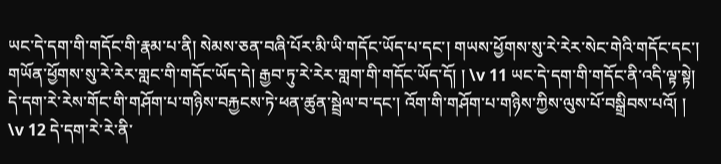ཡང་དེ་དག་གི་གདོང་གི་རྣམ་པ་ནི། སེམས་ཅན་བཞི་པོར་མི་ཡི་གདོང་ཡོད་པ་དང་། གཡས་ཕྱོགས་སུ་རེ་རེར་སེང་གེའི་གདོང་དང་། གཡོན་ཕྱོགས་སུ་རེ་རེར་གླང་གི་གདོང་ཡོད་དེ། རྒྱབ་ཏུ་རེ་རེར་གླག་གི་གདོང་ཡོད་དོ། ། \v 11 ཡང་དེ་དག་གི་གདོང་ནི་འདི་ལྟ་སྟེ། དེ་དག་རེ་རེས་གོང་གི་གཤོག་པ་གཉིས་བརྐྱངས་ཏེ་ཕན་ཚུན་སྦྲེལ་བ་དང་། འོག་གི་གཤོག་པ་གཉིས་ཀྱིས་ལུས་པོ་བསྒྲིབས་པའོ། ། \v 12 དེ་དག་རེ་རེ་ནི་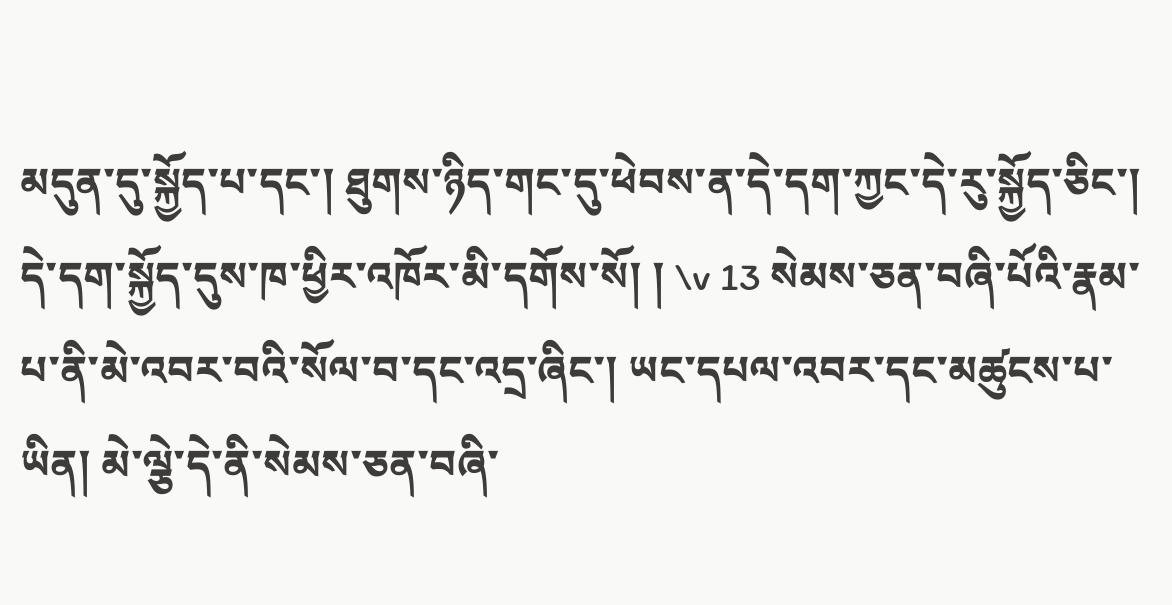མདུན་དུ་སྐྱོད་པ་དང་། ཐུགས་ཉིད་གང་དུ་ཕེབས་ན་དེ་དག་ཀྱང་དེ་རུ་སྐྱོད་ཅིང་། དེ་དག་སྐྱོད་དུས་ཁ་ཕྱིར་འཁོར་མི་དགོས་སོ། ། \v 13 སེམས་ཅན་བཞི་པོའི་རྣམ་པ་ནི་མེ་འབར་བའི་སོལ་བ་དང་འདྲ་ཞིང་། ཡང་དཔལ་འབར་དང་མཚུངས་པ་ཡིན། མེ་ལྕེ་དེ་ནི་སེམས་ཅན་བཞི་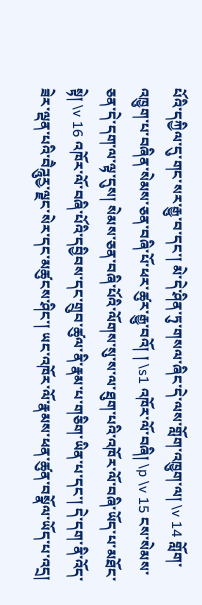པོའི་དཀྱིལ་དུ་གང་སར་རྒྱུ་བ་དང་། མེ་དེ་ཤིན་ཏུ་གསལ་ཞིང་དེ་ལས་གློག་འཁྱུག་ལ། \v 14 གློག་འཁྱུག་པ་བཞིན་སེམས་ཅན་བཞི་པོ་ཕར་ཚུར་རྒྱུ་བའོ། ། \s1 འཁོར་ལོ་བཞི། \p \v 15 ངས་སེམས་ཅན་དེ་དག་ལ་ལྟ་དུས། སེམས་ཅན་བཞི་པོའི་ལོགས་སུ་ས་ལ་ཐུག་པའི་འཁོར་ལོ་བཞི་ཡོད་པ་མཐོང་སྟེ། \v 16 འཁོར་ལོ་བཞི་པོའི་དབྱིབས་དང་གྲུབ་ཚུལ་ནི་རྣམ་པ་གཅིག་ཡིན་པ་དང་། དེ་དག་ནི་འོད་ཟེར་ལྡན་པའི་བཻཌཱུརྱ་ལྗང་སེར་དང་མཚུངས་ཤིང་། ཡང་འཁོར་ལོ་རྣམས་ཕན་ཚུན་བསྣོལ་ཡོད་པ་འདྲ།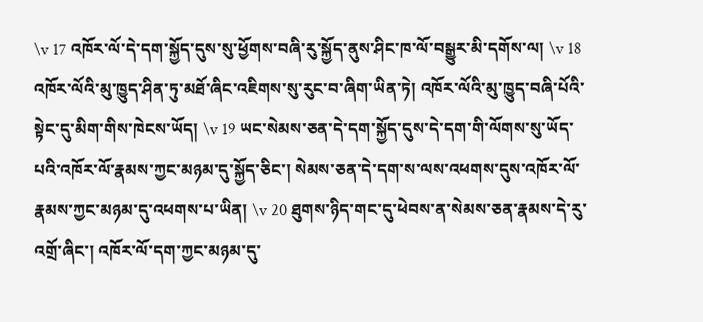\v 17 འཁོར་ལོ་དེ་དག་སྐྱོད་དུས་སུ་ཕྱོགས་བཞི་རུ་སྐྱོད་ནུས་ཤིང་ཁ་ལོ་བསྒྱུར་མི་དགོས་ལ། \v 18 འཁོར་ལོའི་མུ་ཁྱུད་ཤིན་ཏུ་མཐོ་ཞིང་འཇིགས་སུ་རུང་བ་ཞིག་ཡིན་ཏེ། འཁོར་ལོའི་མུ་ཁྱུད་བཞི་པོའི་སྟེང་དུ་མིག་གིས་ཁེངས་ཡོད། \v 19 ཡང་སེམས་ཅན་དེ་དག་སྐྱོད་དུས་དེ་དག་གི་ལོགས་སུ་ཡོད་པའི་འཁོར་ལོ་རྣམས་ཀྱང་མཉམ་དུ་སྐྱོད་ཅིང་། སེམས་ཅན་དེ་དག་ས་ལས་འཕགས་དུས་འཁོར་ལོ་རྣམས་ཀྱང་མཉམ་དུ་འཕགས་པ་ཡིན། \v 20 ཐུགས་ཉིད་གང་དུ་ཕེབས་ན་སེམས་ཅན་རྣམས་དེ་རུ་འགྲོ་ཞིང་། འཁོར་ལོ་དག་ཀྱང་མཉམ་དུ་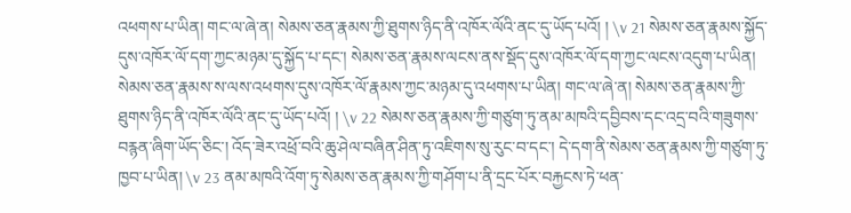འཕགས་པ་ཡིན། གང་ལ་ཞེ་ན། སེམས་ཅན་རྣམས་ཀྱི་ཐུགས་ཉིད་ནི་འཁོར་ལོའི་ནང་དུ་ཡོད་པའོ། ། \v 21 སེམས་ཅན་རྣམས་སྐྱོད་དུས་འཁོར་ལོ་དག་ཀྱང་མཉམ་དུ་སྐྱོད་པ་དང་། སེམས་ཅན་རྣམས་ལངས་ནས་སྡོད་དུས་འཁོར་ལོ་དག་ཀྱང་ལངས་འདུག་པ་ཡིན། སེམས་ཅན་རྣམས་ས་ལས་འཕགས་དུས་འཁོར་ལོ་རྣམས་ཀྱང་མཉམ་དུ་འཕགས་པ་ཡིན། གང་ལ་ཞེ་ན། སེམས་ཅན་རྣམས་ཀྱི་ཐུགས་ཉིད་ནི་འཁོར་ལོའི་ནང་དུ་ཡོད་པའོ། ། \v 22 སེམས་ཅན་རྣམས་ཀྱི་གཙུག་ཏུ་ནམ་མཁའི་དབྱིབས་དང་འདྲ་བའི་གཟུགས་བརྙན་ཞིག་ཡོད་ཅིང་། འོད་ཟེར་འཕྲོ་བའི་ཆུ་ཤེལ་བཞིན་ཤིན་ཏུ་འཇིགས་སུ་རུང་བ་དང་། དེ་དག་ནི་སེམས་ཅན་རྣམས་ཀྱི་གཙུག་ཏུ་ཁྱབ་པ་ཡིན། \v 23 ནམ་མཁའི་འོག་ཏུ་སེམས་ཅན་རྣམས་ཀྱི་གཤོག་པ་ནི་དྲང་པོར་བརྐྱངས་ཏེ་ཕན་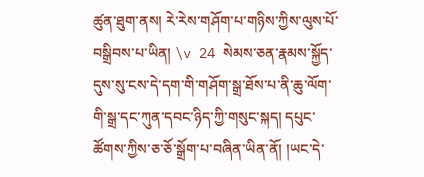ཚུན་ཐུག་ནས། རེ་རེས་གཤོག་པ་གཉིས་ཀྱིས་ལུས་པོ་བསྒྲིབས་པ་ཡིན། \v 24 སེམས་ཅན་རྣམས་སྐྱོད་དུས་སུ་ངས་དེ་དག་གི་གཤོག་སྒྲ་ཐོས་པ་ནི་ཆུ་ལོག་གི་སྒྲ་དང་ཀུན་དབང་ཉིད་ཀྱི་གསུང་སྐད། དཔུང་ཚོགས་ཀྱིས་ཅ་ཅོ་སྒྲོག་པ་བཞིན་ཡིན་ནོ། །ཡང་དེ་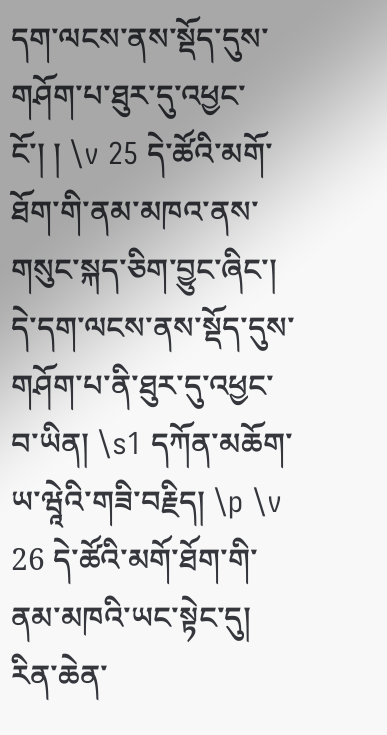དག་ལངས་ནས་སྡོད་དུས་གཤོག་པ་ཐུར་དུ་འཕྱང་ངོ་། ། \v 25 དེ་ཚོའི་མགོ་ཐོག་གི་ནམ་མཁའ་ནས་གསུང་སྐད་ཅིག་བྱུང་ཞིང་། དེ་དག་ལངས་ནས་སྡོད་དུས་གཤོག་པ་ནི་ཐུར་དུ་འཕྱང་བ་ཡིན། \s1 དཀོན་མཆོག་ཡ་ཝཱེའི་གཟི་བརྗིད། \p \v 26 དེ་ཚོའི་མགོ་ཐོག་གི་ནམ་མཁའི་ཡང་སྟེང་དུ། རིན་ཆེན་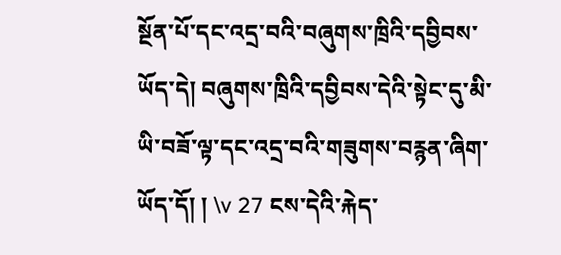སྔོན་པོ་དང་འདྲ་བའི་བཞུགས་ཁྲིའི་དབྱིབས་ཡོད་དེ། བཞུགས་ཁྲིའི་དབྱིབས་དེའི་སྟེང་དུ་མི་ཡི་བཟོ་ལྟ་དང་འདྲ་བའི་གཟུགས་བརྙན་ཞིག་ཡོད་དོ། ། \v 27 ངས་དེའི་རྐེད་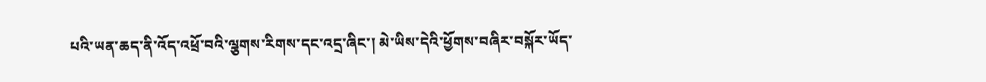པའི་ཡན་ཆད་ནི་འོད་འཕྲོ་བའི་ལྕགས་རིགས་དང་འདྲ་ཞིང་། མེ་ཡིས་དེའི་ཕྱོགས་བཞིར་བསྐོར་ཡོད་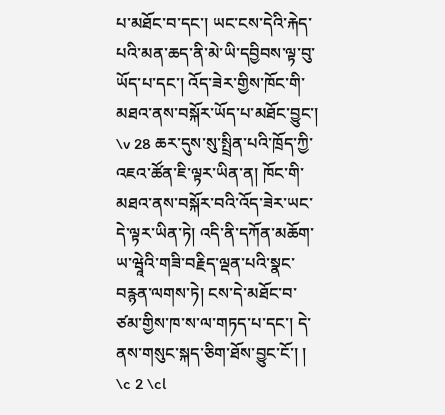པ་མཐོང་བ་དང་། ཡང་ངས་དེའི་རྐེད་པའི་མན་ཆད་ནི་མེ་ཡི་དབྱིབས་ལྟ་བུ་ཡོད་པ་དང་། འོད་ཟེར་གྱིས་ཁོང་གི་མཐའ་ནས་བསྐོར་ཡོད་པ་མཐོང་བྱུང་། \v 28 ཆར་དུས་སུ་སྤྲིན་པའི་ཁྲོད་ཀྱི་འཇའ་ཚོན་ཇི་ལྟར་ཡིན་ན། ཁོང་གི་མཐའ་ནས་བསྐོར་བའི་འོད་ཟེར་ཡང་དེ་ལྟར་ཡིན་ཏེ། འདི་ནི་དཀོན་མཆོག་ཡ་ཝཱེའི་གཟི་བརྗིད་ལྡན་པའི་སྣང་བརྙན་ལགས་ཏེ། ངས་དེ་མཐོང་བ་ཙམ་གྱིས་ཁ་ས་ལ་གཏད་པ་དང་། དེ་ནས་གསུང་སྐད་ཅིག་ཐོས་བྱུང་ངོ་། ། \c 2 \cl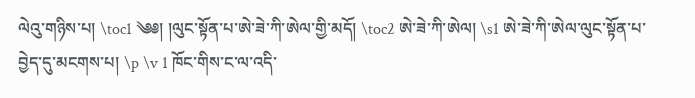ལེའུ་གཉིས་པ། \toc1 ༄༅། །ལུང་སྟོན་པ་ཨེ་ཟེ་ཀི་ཨེལ་གྱི་མདོ། \toc2 ཨེ་ཟེ་ཀི་ཨེལ། \s1 ཨེ་ཟེ་ཀི་ཨེལ་ལུང་སྟོན་པ་བྱེད་དུ་མངགས་པ། \p \v 1 ཁོང་གིས་ང་ལ་འདི་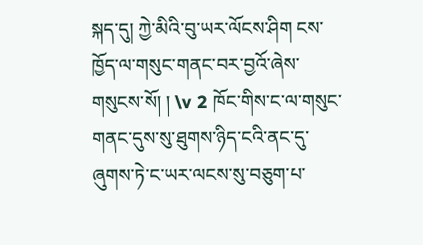སྐད་དུ། ཀྱེ་མིའི་བུ་ཡར་ལོངས་ཤིག ངས་ཁྱོད་ལ་གསུང་གནང་བར་བྱའོ་ཞེས་གསུངས་སོ། ། \v 2 ཁོང་གིས་ང་ལ་གསུང་གནང་དུས་སུ་ཐུགས་ཉིད་ངའི་ནང་དུ་ཞུགས་ཏེ་ང་ཡར་ལངས་སུ་བཅུག་པ་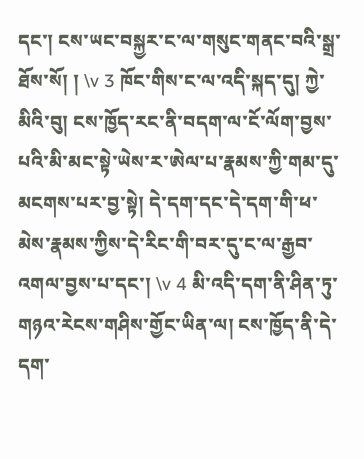དང་། ངས་ཡང་བསྐྱར་ང་ལ་གསུང་གནང་བའི་སྒྲ་ཐོས་སོ། ། \v 3 ཁོང་གིས་ང་ལ་འདི་སྐད་དུ། ཀྱེ་མིའི་བུ། ངས་ཁྱོད་རང་ནི་བདག་ལ་ངོ་ལོག་བྱས་པའི་མི་མང་སྟེ་ཡེས་ར་ཨེལ་པ་རྣམས་ཀྱི་གམ་དུ་མངགས་པར་བྱ་སྟེ། དེ་དག་དང་དེ་དག་གི་ཕ་མེས་རྣམས་ཀྱིས་དེ་རིང་གི་བར་དུ་ང་ལ་རྒྱབ་འགལ་བྱས་པ་དང་། \v 4 མི་འདི་དག་ནི་ཤིན་ཏུ་གཉའ་རེངས་གཤིས་གྱོང་ཡིན་ལ། ངས་ཁྱོད་ནི་དེ་དག་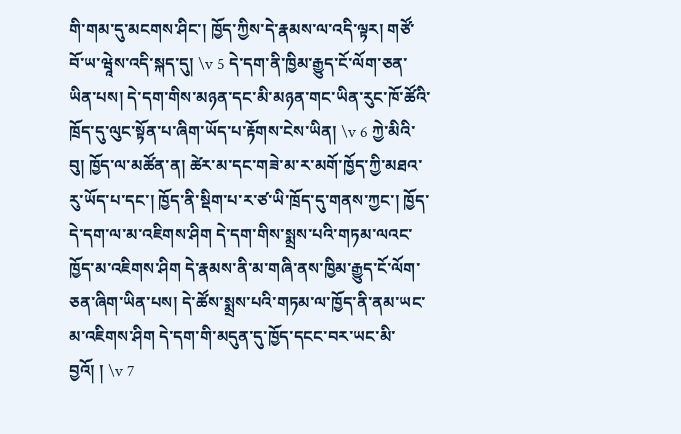གི་གམ་དུ་མངགས་ཤིང་། ཁྱོད་ཀྱིས་དེ་རྣམས་ལ་འདི་ལྟར། གཙོ་བོ་ཡ་ཝཱེས་འདི་སྐད་དུ། \v 5 དེ་དག་ནི་ཁྱིམ་རྒྱུད་ངོ་ལོག་ཅན་ཡིན་པས། དེ་དག་གིས་མཉན་དང་མི་མཉན་གང་ཡིན་རུང་ཁོ་ཚོའི་ཁྲོད་དུ་ལུང་སྟོན་པ་ཞིག་ཡོད་པ་རྟོགས་ངེས་ཡིན། \v 6 ཀྱེ་མིའི་བུ། ཁྱོད་ལ་མཚོན་ན། ཚེར་མ་དང་གཟེ་མ་ར་མགོ་ཁྱོད་ཀྱི་མཐའ་རུ་ཡོད་པ་དང་། ཁྱོད་ནི་སྡིག་པ་ར་ཙ་ཡི་ཁྲོད་དུ་གནས་ཀྱང་། ཁྱོད་དེ་དག་ལ་མ་འཇིགས་ཤིག དེ་དག་གིས་སྨྲས་པའི་གཏམ་ལའང་ཁྱོད་མ་འཇིགས་ཤིག དེ་རྣམས་ནི་མ་གཞི་ནས་ཁྱིམ་རྒྱུད་ངོ་ལོག་ཅན་ཞིག་ཡིན་པས། དེ་ཚོས་སྨྲས་པའི་གཏམ་ལ་ཁྱོད་ནི་ནམ་ཡང་མ་འཇིགས་ཤིག དེ་དག་གི་མདུན་དུ་ཁྱོད་དངང་བར་ཡང་མི་བྱའོ། ། \v 7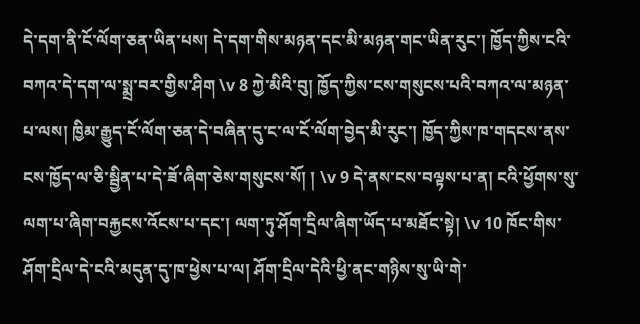དེ་དག་ནི་ངོ་ལོག་ཅན་ཡིན་པས། དེ་དག་གིས་མཉན་དང་མི་མཉན་གང་ཡིན་རུང་། ཁྱོད་ཀྱིས་ངའི་བཀའ་དེ་དག་ལ་སྨྲ་བར་གྱིས་ཤིག \v 8 ཀྱེ་མིའི་བུ། ཁྱོད་ཀྱིས་ངས་གསུངས་པའི་བཀའ་ལ་མཉན་པ་ལས། ཁྱིམ་རྒྱུད་ངོ་ལོག་ཅན་དེ་བཞིན་དུ་ང་ལ་ངོ་ལོག་བྱེད་མི་རུང་། ཁྱོད་ཀྱིས་ཁ་གདངས་ནས་ངས་ཁྱོད་ལ་ཅི་སྦྱིན་པ་དེ་ཟོ་ཞིག་ཅེས་གསུངས་སོ། ། \v 9 དེ་ནས་ངས་བལྟས་པ་ན། ངའི་ཕྱོགས་སུ་ལག་པ་ཞིག་བརྐྱངས་འོངས་པ་དང་། ལག་ཏུ་ཤོག་དྲིལ་ཞིག་ཡོད་པ་མཐོང་སྟེ། \v 10 ཁོང་གིས་ཤོག་དྲིལ་དེ་ངའི་མདུན་དུ་ཁ་ཕྱེས་པ་ལ། ཤོག་དྲིལ་དེའི་ཕྱི་ནང་གཉིས་སུ་ཡི་གེ་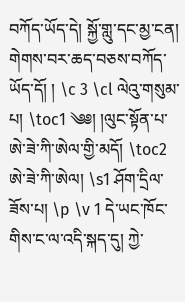བཀོད་ཡོད་དེ། སྐྱོ་གླུ་དང་མྱ་ངན། གེགས་བར་ཆད་བཅས་བཀོད་ཡོད་དོ། ། \c 3 \cl ལེའུ་གསུམ་པ། \toc1 ༄༅། །ལུང་སྟོན་པ་ཨེ་ཟེ་ཀི་ཨེལ་གྱི་མདོ། \toc2 ཨེ་ཟེ་ཀི་ཨེལ། \s1 ཤོག་དྲིལ་ཟོས་པ། \p \v 1 དེ་ཡང་ཁོང་གིས་ང་ལ་འདི་སྐད་དུ། ཀྱེ་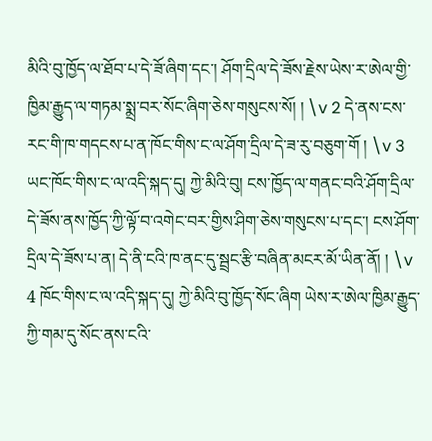མིའི་བུ་ཁྱོད་ལ་ཐོབ་པ་དེ་ཟོ་ཞིག་དང་། ཤོག་དྲིལ་དེ་ཟོས་རྗེས་ཡེས་ར་ཨེལ་གྱི་ཁྱིམ་རྒྱུད་ལ་གཏམ་སྨྲ་བར་སོང་ཞིག་ཅེས་གསུངས་སོ། ། \v 2 དེ་ནས་ངས་རང་གི་ཁ་གདངས་པ་ན་ཁོང་གིས་ང་ལ་ཤོག་དྲིལ་དེ་ཟ་རུ་བཅུག་གོ ། \v 3 ཡང་ཁོང་གིས་ང་ལ་འདི་སྐད་དུ། ཀྱེ་མིའི་བུ། ངས་ཁྱོད་ལ་གནང་བའི་ཤོག་དྲིལ་དེ་ཟོས་ནས་ཁྱོད་ཀྱི་ལྟོ་བ་འགེང་བར་གྱིས་ཤིག་ཅེས་གསུངས་པ་དང་། ངས་ཤོག་དྲིལ་དེ་ཟོས་པ་ན། དེ་ནི་ངའི་ཁ་ནང་དུ་སྦྲང་རྩི་བཞིན་མངར་མོ་ཡིན་ནོ། ། \v 4 ཁོང་གིས་ང་ལ་འདི་སྐད་དུ། ཀྱེ་མིའི་བུ་ཁྱོད་སོང་ཞིག ཡེས་ར་ཨེལ་ཁྱིམ་རྒྱུད་ཀྱི་གམ་དུ་སོང་ནས་ངའི་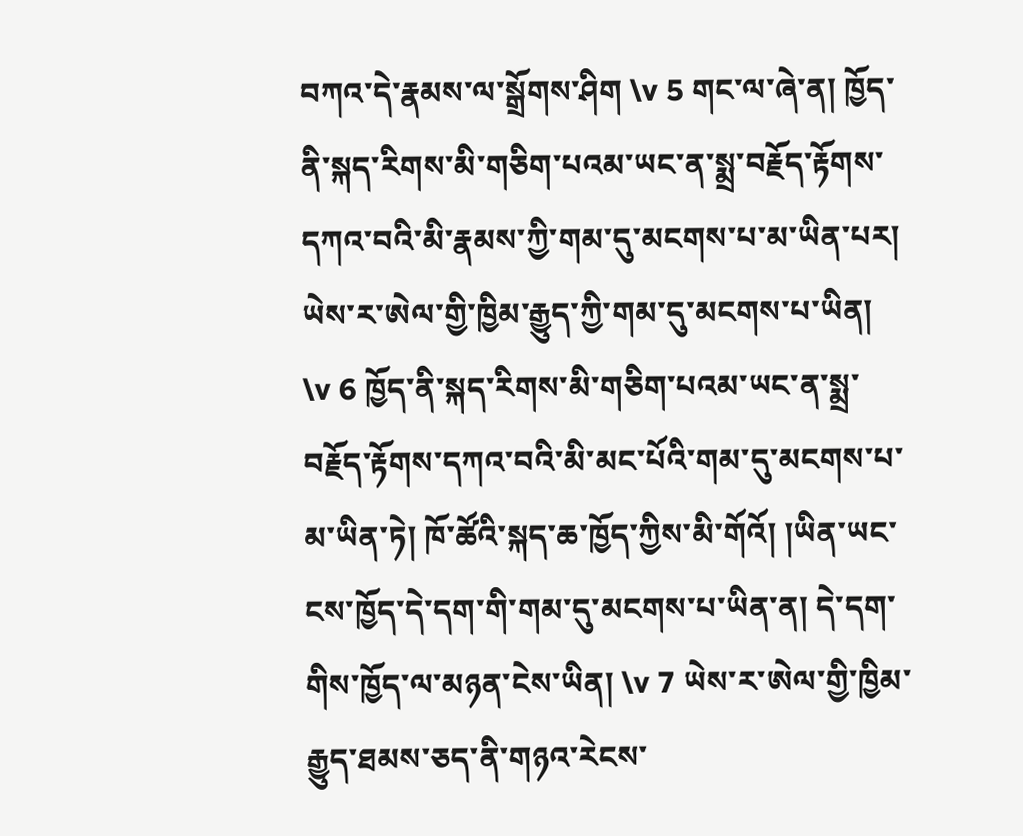བཀའ་དེ་རྣམས་ལ་སྒྲོགས་ཤིག \v 5 གང་ལ་ཞེ་ན། ཁྱོད་ནི་སྐད་རིགས་མི་གཅིག་པའམ་ཡང་ན་སྨྲ་བརྗོད་རྟོགས་དཀའ་བའི་མི་རྣམས་ཀྱི་གམ་དུ་མངགས་པ་མ་ཡིན་པར། ཡེས་ར་ཨེལ་གྱི་ཁྱིམ་རྒྱུད་ཀྱི་གམ་དུ་མངགས་པ་ཡིན། \v 6 ཁྱོད་ནི་སྐད་རིགས་མི་གཅིག་པའམ་ཡང་ན་སྨྲ་བརྗོད་རྟོགས་དཀའ་བའི་མི་མང་པོའི་གམ་དུ་མངགས་པ་མ་ཡིན་ཏེ། ཁོ་ཚོའི་སྐད་ཆ་ཁྱོད་ཀྱིས་མི་གོའོ། །ཡིན་ཡང་ངས་ཁྱོད་དེ་དག་གི་གམ་དུ་མངགས་པ་ཡིན་ན། དེ་དག་གིས་ཁྱོད་ལ་མཉན་ངེས་ཡིན། \v 7 ཡེས་ར་ཨེལ་གྱི་ཁྱིམ་རྒྱུད་ཐམས་ཅད་ནི་གཉའ་རེངས་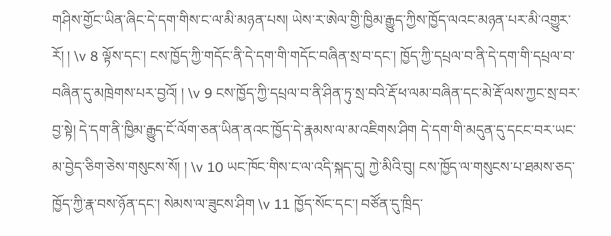གཤིས་གྱོང་ཡིན་ཞིང་དེ་དག་གིས་ང་ལ་མི་མཉན་པས། ཡེས་ར་ཨེལ་གྱི་ཁྱིམ་རྒྱུད་ཀྱིས་ཁྱོད་ལའང་མཉན་པར་མི་འགྱུར་རོ། ། \v 8 ལྟོས་དང་། ངས་ཁྱོད་ཀྱི་གདོང་ནི་དེ་དག་གི་གདོང་བཞིན་སྲ་བ་དང་། ཁྱོད་ཀྱི་དཔྲལ་བ་ནི་དེ་དག་གི་དཔྲལ་བ་བཞིན་དུ་མཁྲེགས་པར་བྱའོ། ། \v 9 ངས་ཁྱོད་ཀྱི་དཔྲལ་བ་ནི་ཤིན་ཏུ་སྲ་བའི་རྡོ་ཕ་ལམ་བཞིན་དང་མེ་རྡོ་ལས་ཀྱང་སྲ་བར་བྱ་སྟེ། དེ་དག་ནི་ཁྱིམ་རྒྱུད་ངོ་ལོག་ཅན་ཡིན་ནའང་ཁྱོད་དེ་རྣམས་ལ་མ་འཇིགས་ཤིག དེ་དག་གི་མདུན་དུ་དངང་བར་ཡང་མ་བྱེད་ཅིག་ཅེས་གསུངས་སོ། ། \v 10 ཡང་ཁོང་གིས་ང་ལ་འདི་སྐད་དུ། ཀྱེ་མིའི་བུ། ངས་ཁྱོད་ལ་གསུངས་པ་ཐམས་ཅད་ཁྱོད་ཀྱི་རྣ་བས་ཉོན་དང་། སེམས་ལ་ཟུངས་ཤིག \v 11 ཁྱོད་སོང་དང་། བཙོན་དུ་ཁྲིད་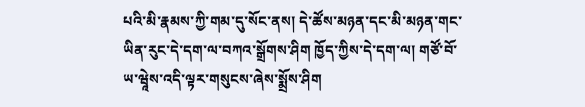པའི་མི་རྣམས་ཀྱི་གམ་དུ་སོང་ནས། དེ་ཚོས་མཉན་དང་མི་མཉན་གང་ཡིན་རུང་དེ་དག་ལ་བཀའ་སྒྲོགས་ཤིག ཁྱོད་ཀྱིས་དེ་དག་ལ། གཙོ་བོ་ཡ་ཝཱེས་འདི་ལྟར་གསུངས་ཞེས་སྨྲོས་ཤིག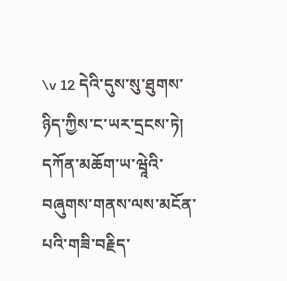\v 12 དེའི་དུས་སུ་ཐུགས་ཉིད་ཀྱིས་ང་ཡར་དྲངས་ཏེ། དཀོན་མཆོག་ཡ་ཝཱེའི་བཞུགས་གནས་ལས་མངོན་པའི་གཟི་བརྗིད་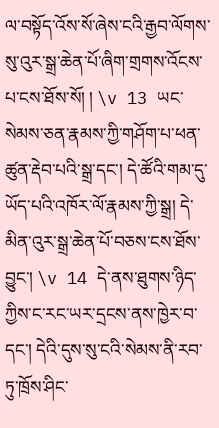ལ་བསྟོད་འོས་སོ་ཞེས་ངའི་རྒྱབ་ལོགས་སུ་འུར་སྒྲ་ཆེན་པོ་ཞིག་གྲགས་འོངས་པ་ངས་ཐོས་སོ། ། \v 13 ཡང་སེམས་ཅན་རྣམས་ཀྱི་གཤོག་པ་ཕན་ཚུན་རྡེབ་པའི་སྒྲ་དང་། དེ་ཚོའི་གམ་དུ་ཡོད་པའི་འཁོར་ལོ་རྣམས་ཀྱི་སྒྲ། དེ་མིན་འུར་སྒྲ་ཆེན་པོ་བཅས་ངས་ཐོས་བྱུང་། \v 14 དེ་ནས་ཐུགས་ཉིད་ཀྱིས་ང་རང་ཡར་དྲངས་ནས་ཁྱེར་བ་དང་། དེའི་དུས་སུ་ངའི་སེམས་ནི་རབ་ཏུ་ཁྲོས་ཤིང་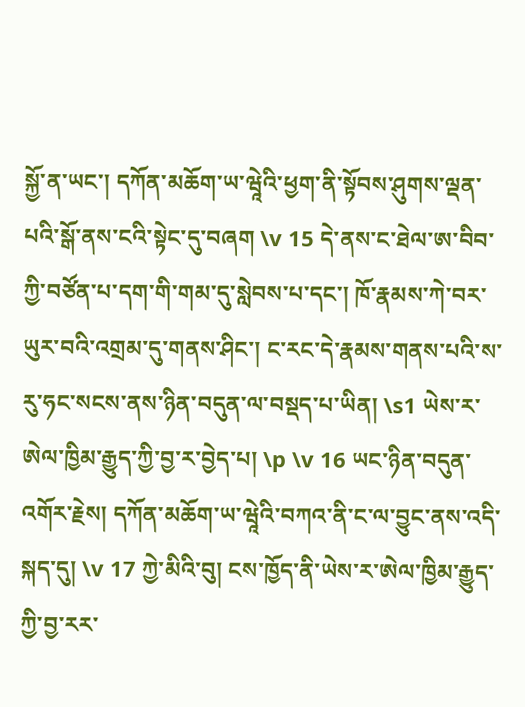སྐྱོ་ན་ཡང་། དཀོན་མཆོག་ཡ་ཝཱེའི་ཕྱག་ནི་སྟོབས་ཤུགས་ལྡན་པའི་སྒོ་ནས་ངའི་སྟེང་དུ་བཞག \v 15 དེ་ནས་ང་ཐེལ་ཨ་བིབ་ཀྱི་བཙོན་པ་དག་གི་གམ་དུ་སླེབས་པ་དང་། ཁོ་རྣམས་ཀེ་བར་ཡུར་བའི་འགྲམ་དུ་གནས་ཤིང་། ང་རང་དེ་རྣམས་གནས་པའི་ས་རུ་ཧང་སངས་ནས་ཉིན་བདུན་ལ་བསྡད་པ་ཡིན། \s1 ཡེས་ར་ཨེལ་ཁྱིམ་རྒྱུད་ཀྱི་བྱ་ར་བྱེད་པ། \p \v 16 ཡང་ཉིན་བདུན་འགོར་རྗེས། དཀོན་མཆོག་ཡ་ཝཱེའི་བཀའ་ནི་ང་ལ་བྱུང་ནས་འདི་སྐད་དུ། \v 17 ཀྱེ་མིའི་བུ། ངས་ཁྱོད་ནི་ཡེས་ར་ཨེལ་ཁྱིམ་རྒྱུད་ཀྱི་བྱ་རར་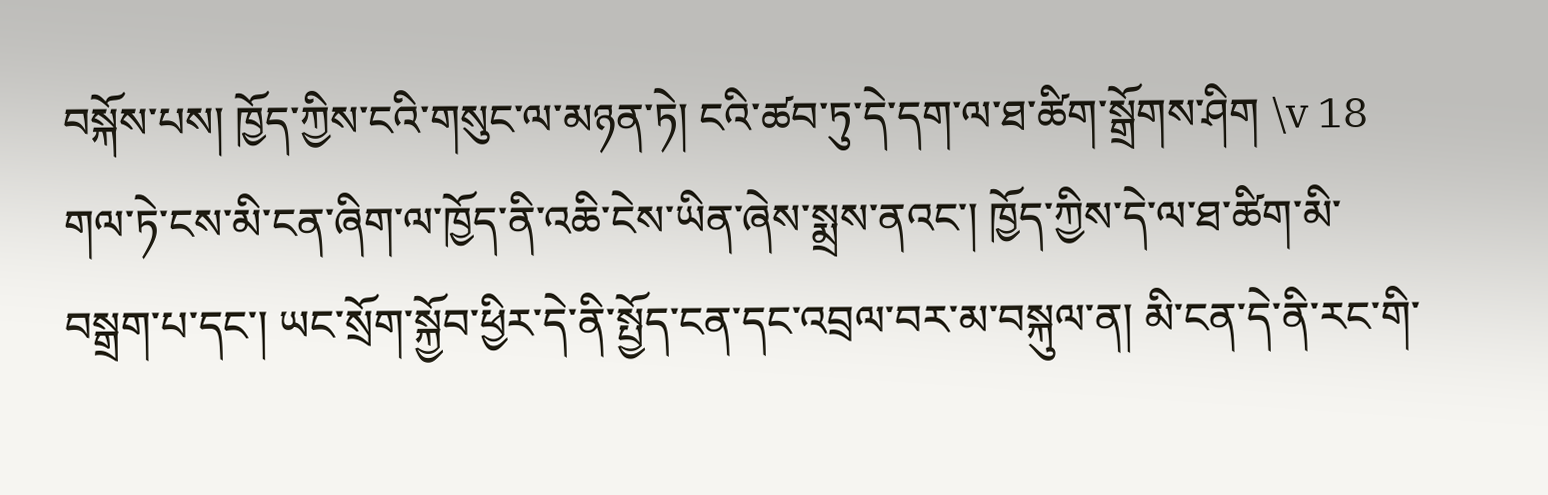བསྐོས་པས། ཁྱོད་ཀྱིས་ངའི་གསུང་ལ་མཉན་ཏེ། ངའི་ཚབ་ཏུ་དེ་དག་ལ་ཐ་ཚིག་སྒྲོགས་ཤིག \v 18 གལ་ཏེ་ངས་མི་ངན་ཞིག་ལ་ཁྱོད་ནི་འཆི་ངེས་ཡིན་ཞེས་སྨྲས་ནའང་། ཁྱོད་ཀྱིས་དེ་ལ་ཐ་ཚིག་མི་བསྒྲག་པ་དང་། ཡང་སྲོག་སྐྱོབ་ཕྱིར་དེ་ནི་སྤྱོད་ངན་དང་འབྲལ་བར་མ་བསྐུལ་ན། མི་ངན་དེ་ནི་རང་གི་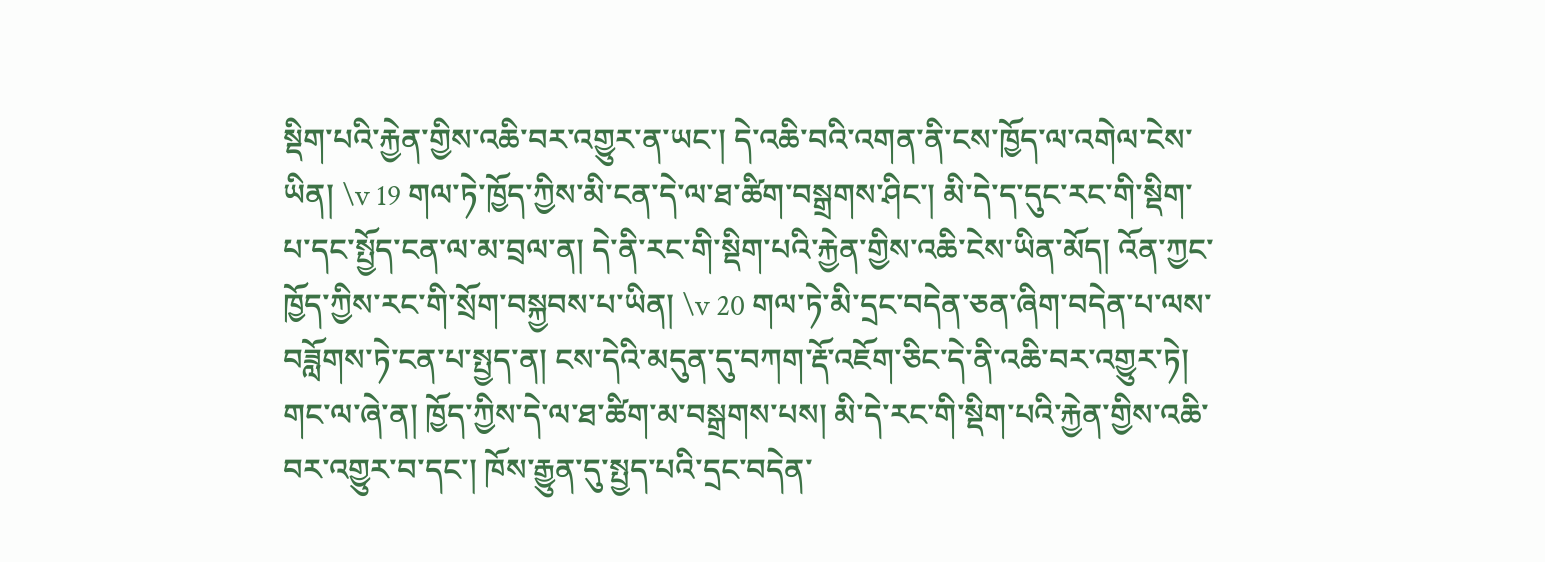སྡིག་པའི་རྐྱེན་གྱིས་འཆི་བར་འགྱུར་ན་ཡང་། དེ་འཆི་བའི་འགན་ནི་ངས་ཁྱོད་ལ་འགེལ་ངེས་ཡིན། \v 19 གལ་ཏེ་ཁྱོད་ཀྱིས་མི་ངན་དེ་ལ་ཐ་ཚིག་བསྒྲགས་ཤིང་། མི་དེ་ད་དུང་རང་གི་སྡིག་པ་དང་སྤྱོད་ངན་ལ་མ་བྲལ་ན། དེ་ནི་རང་གི་སྡིག་པའི་རྐྱེན་གྱིས་འཆི་ངེས་ཡིན་མོད། འོན་ཀྱང་ཁྱོད་ཀྱིས་རང་གི་སྲོག་བསྐྱབས་པ་ཡིན། \v 20 གལ་ཏེ་མི་དྲང་བདེན་ཅན་ཞིག་བདེན་པ་ལས་བཟློགས་ཏེ་ངན་པ་སྤྱད་ན། ངས་དེའི་མདུན་དུ་བཀག་རྡོ་འཇོག་ཅིང་དེ་ནི་འཆི་བར་འགྱུར་ཏེ། གང་ལ་ཞེ་ན། ཁྱོད་ཀྱིས་དེ་ལ་ཐ་ཚིག་མ་བསྒྲགས་པས། མི་དེ་རང་གི་སྡིག་པའི་རྐྱེན་གྱིས་འཆི་བར་འགྱུར་བ་དང་། ཁོས་རྒྱུན་དུ་སྤྱད་པའི་དྲང་བདེན་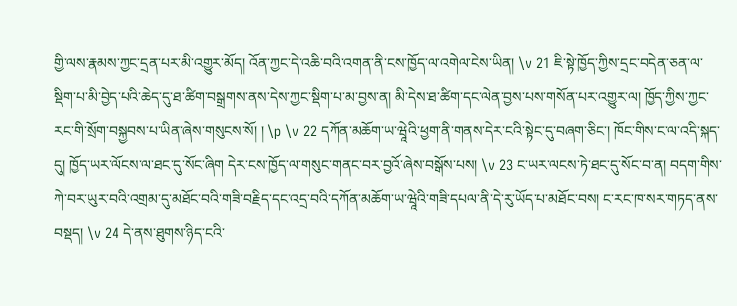གྱི་ལས་རྣམས་ཀྱང་དྲན་པར་མི་འགྱུར་མོད། འོན་ཀྱང་དེ་འཆི་བའི་འགན་ནི་ངས་ཁྱོད་ལ་འགེལ་ངེས་ཡིན། \v 21 ཇི་སྟེ་ཁྱོད་ཀྱིས་དྲང་བདེན་ཅན་ལ་སྡིག་པ་མི་བྱེད་པའི་ཆེད་དུ་ཐ་ཚིག་བསྒྲགས་ནས་དེས་ཀྱང་སྡིག་པ་མ་བྱས་ན། མི་དེས་ཐ་ཚིག་དང་ལེན་བྱས་པས་གསོན་པར་འགྱུར་ལ། ཁྱོད་ཀྱིས་ཀྱང་རང་གི་སྲོག་བསྐྱབས་པ་ཡིན་ཞེས་གསུངས་སོ། ། \p \v 22 དཀོན་མཆོག་ཡ་ཝཱེའི་ཕྱག་ནི་གནས་དེར་ངའི་སྟེང་དུ་བཞག་ཅིང་། ཁོང་གིས་ང་ལ་འདི་སྐད་དུ། ཁྱོད་ཡར་ལོངས་ལ་ཐང་དུ་སོང་ཞིག དེར་ངས་ཁྱོད་ལ་གསུང་གནང་བར་བྱའོ་ཞེས་བསྒོས་པས། \v 23 ང་ཡར་ལངས་ཏེ་ཐང་དུ་སོང་བ་ན། བདག་གིས་ཀེ་བར་ཡུར་བའི་འགྲམ་དུ་མཐོང་བའི་གཟི་བརྗིད་དང་འདྲ་བའི་དཀོན་མཆོག་ཡ་ཝཱེའི་གཟི་དཔལ་ནི་དེ་རུ་ཡོད་པ་མཐོང་བས། ང་རང་ཁ་སར་གཏད་ནས་བསྡད། \v 24 དེ་ནས་ཐུགས་ཉིད་ངའི་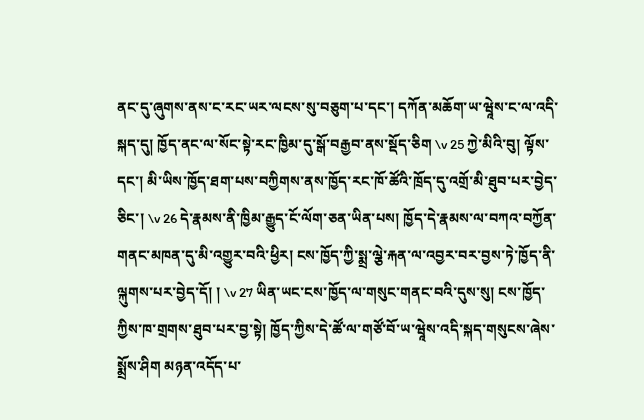ནང་དུ་ཞུགས་ནས་ང་རང་ཡར་ལངས་སུ་བཅུག་པ་དང་། དཀོན་མཆོག་ཡ་ཝཱེས་ང་ལ་འདི་སྐད་དུ། ཁྱོད་ནང་ལ་སོང་སྟེ་རང་ཁྱིམ་དུ་སྒོ་བརྒྱབ་ནས་སྡོད་ཅིག \v 25 ཀྱེ་མིའི་བུ། ལྟོས་དང་། མི་ཡིས་ཁྱོད་ཐག་པས་བཀྱིགས་ནས་ཁྱོད་རང་ཁོ་ཚོའི་ཁྲོད་དུ་འགྲོ་མི་ཐུབ་པར་བྱེད་ཅིང་། \v 26 དེ་རྣམས་ནི་ཁྱིམ་རྒྱུད་ངོ་ལོག་ཅན་ཡིན་པས། ཁྱོད་དེ་རྣམས་ལ་བཀའ་བཀྱོན་གནང་མཁན་དུ་མི་འགྱུར་བའི་ཕྱིར། ངས་ཁྱོད་ཀྱི་སྨྲ་ལྕེ་རྐན་ལ་འབྱར་བར་བྱས་ཏེ་ཁྱོད་ནི་ལྐུགས་པར་བྱེད་དོ། ། \v 27 ཡིན་ཡང་ངས་ཁྱོད་ལ་གསུང་གནང་བའི་དུས་སུ། ངས་ཁྱོད་ཀྱིས་ཁ་གྲགས་ཐུབ་པར་བྱ་སྟེ། ཁྱོད་ཀྱིས་དེ་ཚོ་ལ་གཙོ་བོ་ཡ་ཝཱེས་འདི་སྐད་གསུངས་ཞེས་སྨྲོས་ཤིག མཉན་འདོད་པ་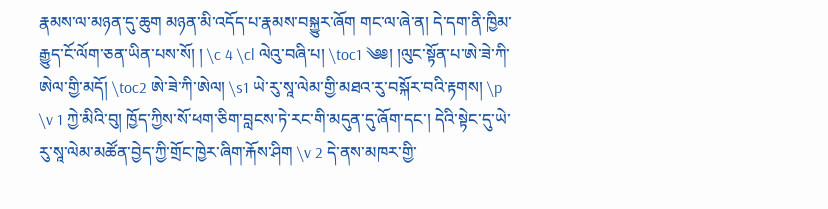རྣམས་ལ་མཉན་དུ་ཆུག མཉན་མི་འདོད་པ་རྣམས་བསྐྱུར་ཞོག གང་ལ་ཞེ་ན། དེ་དག་ནི་ཁྱིམ་རྒྱུད་ངོ་ལོག་ཅན་ཡིན་པས་སོ། ། \c 4 \cl ལེའུ་བཞི་པ། \toc1 ༄༅། །ལུང་སྟོན་པ་ཨེ་ཟེ་ཀི་ཨེལ་གྱི་མདོ། \toc2 ཨེ་ཟེ་ཀི་ཨེལ། \s1 ཡེ་རུ་སཱ་ལེམ་གྱི་མཐའ་རུ་བསྐོར་བའི་རྟགས། \p \v 1 ཀྱེ་མིའི་བུ། ཁྱོད་ཀྱིས་སོ་ཕག་ཅིག་བླངས་ཏེ་རང་གི་མདུན་དུ་ཞོག་དང་། དེའི་སྟེང་དུ་ཡེ་རུ་སཱ་ལེམ་མཚོན་བྱེད་ཀྱི་གྲོང་ཁྱེར་ཞིག་རྐོས་ཤིག \v 2 དེ་ནས་མཁར་གྱི་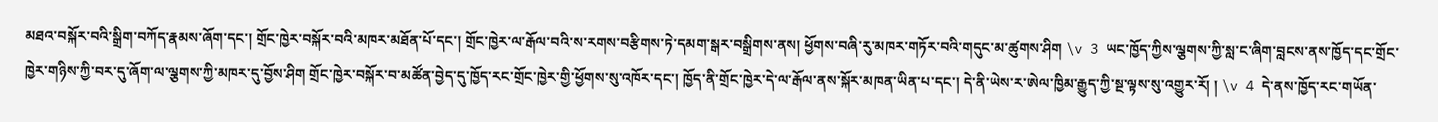མཐའ་བསྐོར་བའི་སྒྲིག་བཀོད་རྣམས་ཞོག་དང་། གྲོང་ཁྱེར་བསྐོར་བའི་མཁར་མཐོན་པོ་དང་། གྲོང་ཁྱེར་ལ་རྒོལ་བའི་ས་རགས་བརྩིགས་ཏེ་དམག་སྒར་བསྒྲིགས་ནས། ཕྱོགས་བཞི་རུ་མཁར་གཏོར་བའི་གདུང་མ་ཚུགས་ཤིག \v 3 ཡང་ཁྱོད་ཀྱིས་ལྕགས་ཀྱི་སླ་ང་ཞིག་བླངས་ནས་ཁྱོད་དང་གྲོང་ཁྱེར་གཉིས་ཀྱི་བར་དུ་ཞོག་ལ་ལྕགས་ཀྱི་མཁར་དུ་བྱོས་ཤིག གྲོང་ཁྱེར་བསྐོར་བ་མཚོན་བྱེད་དུ་ཁྱོད་རང་གྲོང་ཁྱེར་གྱི་ཕྱོགས་སུ་འཁོར་དང་། ཁྱོད་ནི་གྲོང་ཁྱེར་དེ་ལ་རྒོལ་ནས་སྐོར་མཁན་ཡིན་པ་དང་། དེ་ནི་ཡེས་ར་ཨེལ་ཁྱིམ་རྒྱུད་ཀྱི་སྔ་ལྟས་སུ་འགྱུར་རོ། ། \v 4 དེ་ནས་ཁྱོད་རང་གཡོན་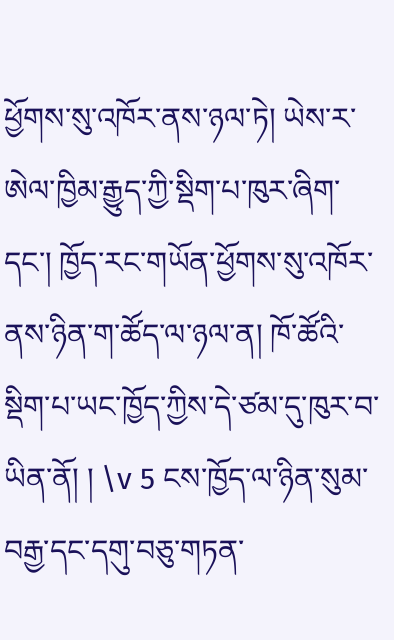ཕྱོགས་སུ་འཁོར་ནས་ཉལ་ཏེ། ཡེས་ར་ཨེལ་ཁྱིམ་རྒྱུད་ཀྱི་སྡིག་པ་ཁུར་ཞིག་དང་། ཁྱོད་རང་གཡོན་ཕྱོགས་སུ་འཁོར་ནས་ཉིན་ག་ཚོད་ལ་ཉལ་ན། ཁོ་ཚོའི་སྡིག་པ་ཡང་ཁྱོད་ཀྱིས་དེ་ཙམ་དུ་ཁུར་བ་ཡིན་ནོ། ། \v 5 ངས་ཁྱོད་ལ་ཉིན་སུམ་བརྒྱ་དང་དགུ་བཅུ་གཏན་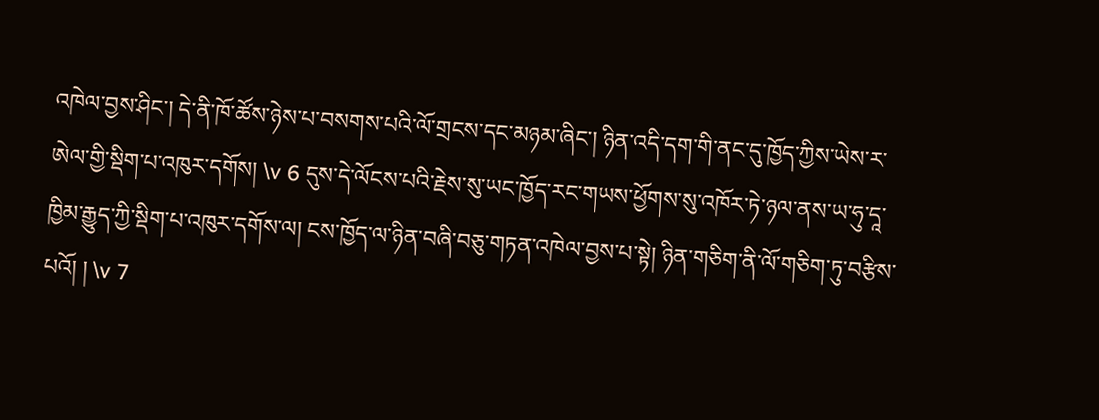འཁེལ་བྱས་ཤིང་། དེ་ནི་ཁོ་ཚོས་ཉེས་པ་བསགས་པའི་ལོ་གྲངས་དང་མཉམ་ཞིང་། ཉིན་འདི་དག་གི་ནང་དུ་ཁྱོད་ཀྱིས་ཡེས་ར་ཨེལ་གྱི་སྡིག་པ་འཁུར་དགོས། \v 6 དུས་དེ་ལོངས་པའི་རྗེས་སུ་ཡང་ཁྱོད་རང་གཡས་ཕྱོགས་སུ་འཁོར་ཏེ་ཉལ་ནས་ཡ་ཧུ་དཱ་ཁྱིམ་རྒྱུད་ཀྱི་སྡིག་པ་འཁུར་དགོས་ལ། ངས་ཁྱོད་ལ་ཉིན་བཞི་བཅུ་གཏན་འཁེལ་བྱས་པ་སྟེ། ཉིན་གཅིག་ནི་ལོ་གཅིག་ཏུ་བརྩིས་པའོ། ། \v 7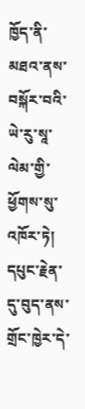ཁྱོད་ནི་མཐའ་ནས་བསྐོར་བའི་ཡེ་རུ་སཱ་ལེམ་གྱི་ཕྱོགས་སུ་འཁོར་ཏེ། དཔུང་རྗེན་དུ་བུད་ནས་གྲོང་ཁྱེར་དེ་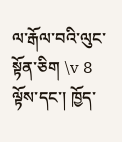ལ་རྒོལ་བའི་ལུང་སྟོན་ཅིག \v 8 ལྟོས་དང་། ཁྱོད་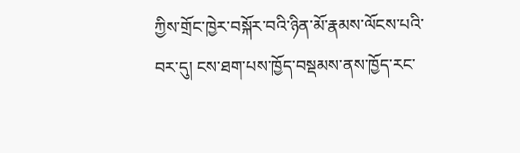ཀྱིས་གྲོང་ཁྱེར་བསྐོར་བའི་ཉིན་མོ་རྣམས་ལོངས་པའི་བར་དུ། ངས་ཐག་པས་ཁྱོད་བསྡམས་ནས་ཁྱོད་རང་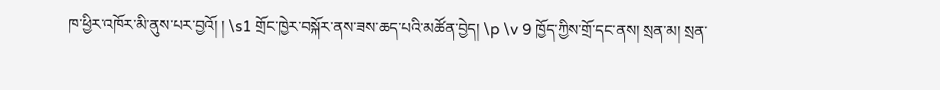ཁ་ཕྱིར་འཁོར་མི་ནུས་པར་བྱའོ། ། \s1 གྲོང་ཁྱེར་བསྐོར་ནས་ཟས་ཆད་པའི་མཚོན་བྱེད། \p \v 9 ཁྱོད་ཀྱིས་གྲོ་དང་ནས། སྲན་མ། སྲན་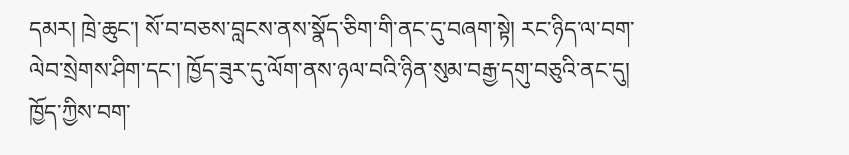དམར། ཁྲེ་ཆུང་། སོ་བ་བཅས་བླངས་ནས་སྣོད་ཅིག་གི་ནང་དུ་བཞག་སྟེ། རང་ཉིད་ལ་བག་ལེབ་སྲེགས་ཤིག་དང་། ཁྱོད་ཟུར་དུ་ལོག་ནས་ཉལ་བའི་ཉིན་སུམ་བརྒྱ་དགུ་བཅུའི་ནང་དུ། ཁྱོད་ཀྱིས་བག་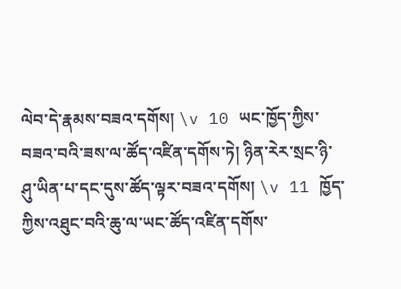ལེབ་དེ་རྣམས་བཟའ་དགོས། \v 10 ཡང་ཁྱོད་ཀྱིས་བཟའ་བའི་ཟས་ལ་ཚོད་འཛིན་དགོས་ཏེ། ཉིན་རེར་སྲང་ཉི་ཤུ་ཡིན་པ་དང་དུས་ཚོད་ལྟར་བཟའ་དགོས། \v 11 ཁྱོད་ཀྱིས་འཐུང་བའི་ཆུ་ལ་ཡང་ཚོད་འཛིན་དགོས་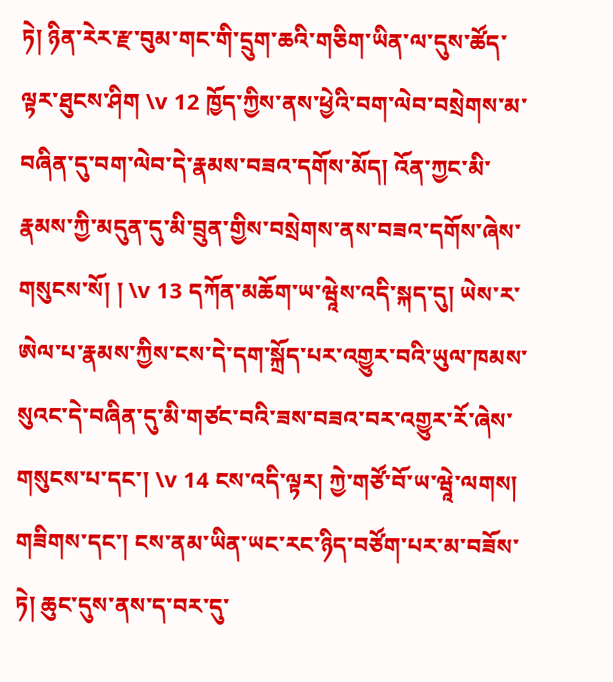ཏེ། ཉིན་རེར་རྫ་བུམ་གང་གི་དྲུག་ཆའི་གཅིག་ཡིན་ལ་དུས་ཚོད་ལྟར་ཐུངས་ཤིག \v 12 ཁྱོད་ཀྱིས་ནས་ཕྱེའི་བག་ལེབ་བསྲེགས་མ་བཞིན་དུ་བག་ལེབ་དེ་རྣམས་བཟའ་དགོས་མོད། འོན་ཀྱང་མི་རྣམས་ཀྱི་མདུན་དུ་མི་བྲུན་གྱིས་བསྲེགས་ནས་བཟའ་དགོས་ཞེས་གསུངས་སོ། ། \v 13 དཀོན་མཆོག་ཡ་ཝཱེས་འདི་སྐད་དུ། ཡེས་ར་ཨེལ་པ་རྣམས་ཀྱིས་ངས་དེ་དག་སྐྲོད་པར་འགྱུར་བའི་ཡུལ་ཁམས་སུའང་དེ་བཞིན་དུ་མི་གཙང་བའི་ཟས་བཟའ་བར་འགྱུར་རོ་ཞེས་གསུངས་པ་དང་། \v 14 ངས་འདི་ལྟར། ཀྱེ་གཙོ་བོ་ཡ་ཝཱེ་ལགས། གཟིགས་དང་། ངས་ནམ་ཡིན་ཡང་རང་ཉིད་བཙོག་པར་མ་བཟོས་ཏེ། ཆུང་དུས་ནས་ད་བར་དུ་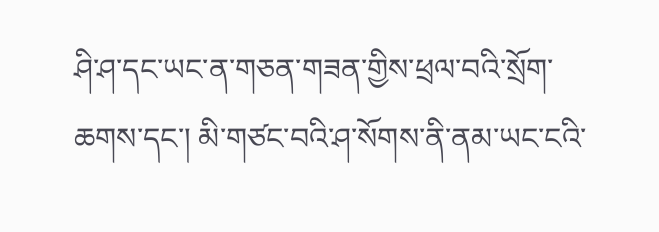ཤི་ཤ་དང་ཡང་ན་གཅན་གཟན་གྱིས་ཕྲལ་བའི་སྲོག་ཆགས་དང་། མི་གཙང་བའི་ཤ་སོགས་ནི་ནམ་ཡང་ངའི་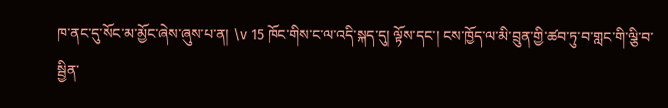ཁ་ནང་དུ་སོང་མ་མྱོང་ཞེས་ཞུས་པ་ན། \v 15 ཁོང་གིས་ང་ལ་འདི་སྐད་དུ། ལྟོས་དང་། ངས་ཁྱོད་ལ་མི་བྲུན་གྱི་ཚབ་ཏུ་བ་གླང་གི་ལྕི་བ་སྦྱིན་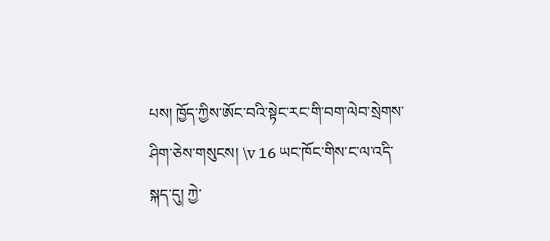པས། ཁྱོད་ཀྱིས་ཨོང་བའི་སྟེང་རང་གི་བག་ལེབ་སྲེགས་ཤིག་ཅེས་གསུངས། \v 16 ཡང་ཁོང་གིས་ང་ལ་འདི་སྐད་དུ། ཀྱེ་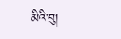མིའི་བུ།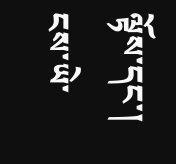ལྟོས་དང་། ངས་ཡེ་